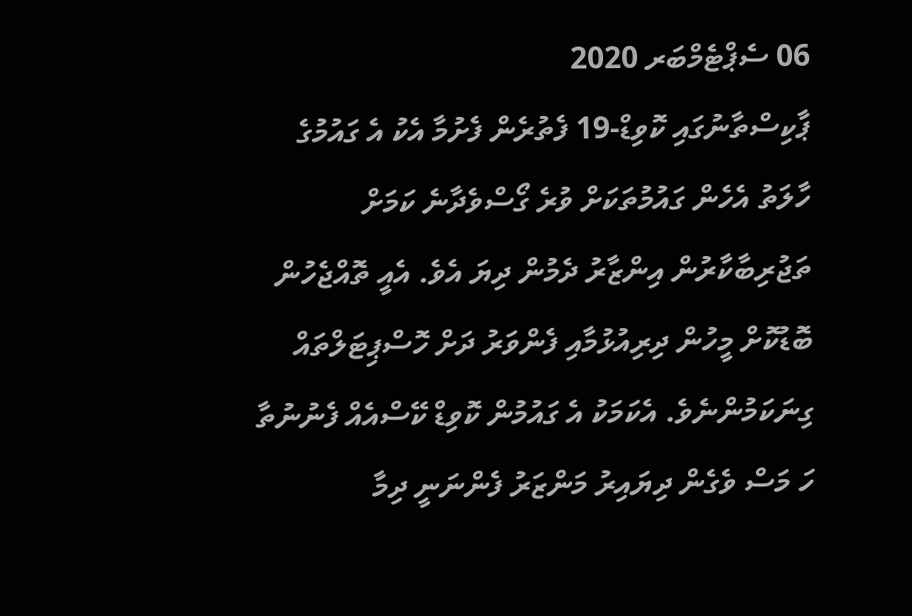06 ސެޕްޓެމްބަރ 2020
ޕާކިސްތާނުގައި ކޮވިޑް-19 ފެތުރެން ފެށުމާ އެކު އެ ގައުމުގެ ހާލަތު އެހެން ގައުމުތަކަށް ވުރެ ގޯސްވެދާނެ ކަމަށް ތަޖުރިބާކާރުން އިންޒާރު ދެމުން ދިޔަ އެވެ. އެއީ ތޮއްޖެހުން ބޮޑުކޮށް މީހުން ދިރިއުޅުމާއި ފެންވަރު ދަށް ހޮސްޕިޓަލްތައް ގިނަކަމުންނެވެ. އެކަމަކު އެ ގައުމުން ކޮވިޑް ކޭސްއެއް ފެނުނުތާ ހަ މަސް ވެގެން ދިޔައިރު މަންޒަރު ފެންނަނީ ދިމާ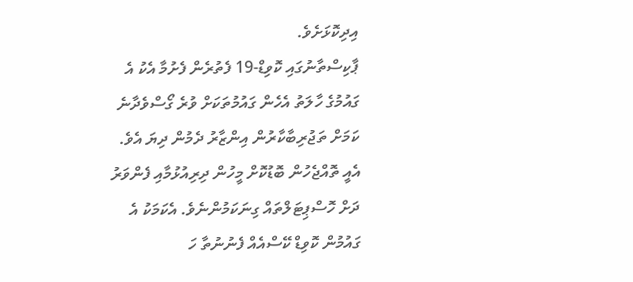އިދިކޮޅަށެވެ.
ޕާކިސްތާނުގައި ކޮވިޑް-19 ފެތުރެން ފެށުމާ އެކު އެ ގައުމުގެ ހާލަތު އެހެން ގައުމުތަކަށް ވުރެ ގޯސްވެދާނެ ކަމަށް ތަޖުރިބާކާރުން އިންޒާރު ދެމުން ދިޔަ އެވެ. އެއީ ތޮއްޖެހުން ބޮޑުކޮށް މީހުން ދިރިއުޅުމާއި ފެންވަރު ދަށް ހޮސްޕިޓަލްތައް ގިނަކަމުންނެވެ. އެކަމަކު އެ ގައުމުން ކޮވިޑް ކޭސްއެއް ފެނުނުތާ ހަ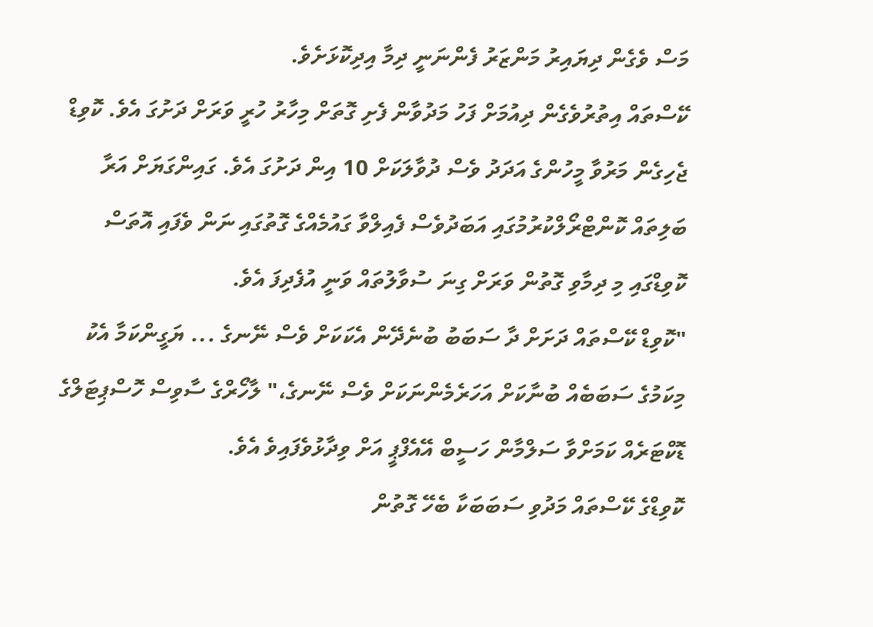މަސް ވެގެން ދިޔައިރު މަންޒަރު ފެންނަނީ ދިމާ އިދިކޮޅަށެވެ.
ކޭސްތައް އިތުރުވެގެން ދިއުމަށް ފަހު މަދުވާން ފެށި ގޮތަށް މިހާރު ހުރީ ވަރަށް ދަށުގަ އެވެ. ކޮވިޑް ޖެހިގެން މަރުވާ މީހުންގެ އަދަދު ވެސް ދުވާލަކަށް 10 އިން ދަށުގަ އެވެ. ގައިންގަޔަށް އަރާ ބަލިތައް ކޮންޓްރޯލްކުރުމުގައި އަބަދުވެސް ފެއިލްވާ ގައުމެއްގެ ގޮތުގައި ނަން ވެފައި އޮތަސް ކޮވިޑްގައި މި ދިމާވި ގޮތުން ވަރަށް ގިނަ ސުވާލުތައް ވަނީ އުފެދިފަ އެވެ.
"ކޮވިޑް ކޭސްތައް ދަށަށް ދާ ސަބަބު ބުނެދޭން އެކަކަށް ވެސް ނޭނގެ ... ޔަގީންކަމާ އެކު މިކަމުގެ ސަބަބެއް ބުނާކަށް އަހަރެމެންނަކަށް ވެސް ނޭނގެ،" ލާހޯރްގެ ސާވިސް ހޮސްޕިޓަލްގެ ޑޮކްޓަރެއް ކަމަށްވާ ސަލްމާން ހަސީބް އޭއެފްޕީ އަށް ވިދާޅުވެފައިވެ އެވެ.
ކޮވިޑްގެ ކޭސްތައް މަދުވި ސަބަބަކާ ބެހޭ ގޮތުން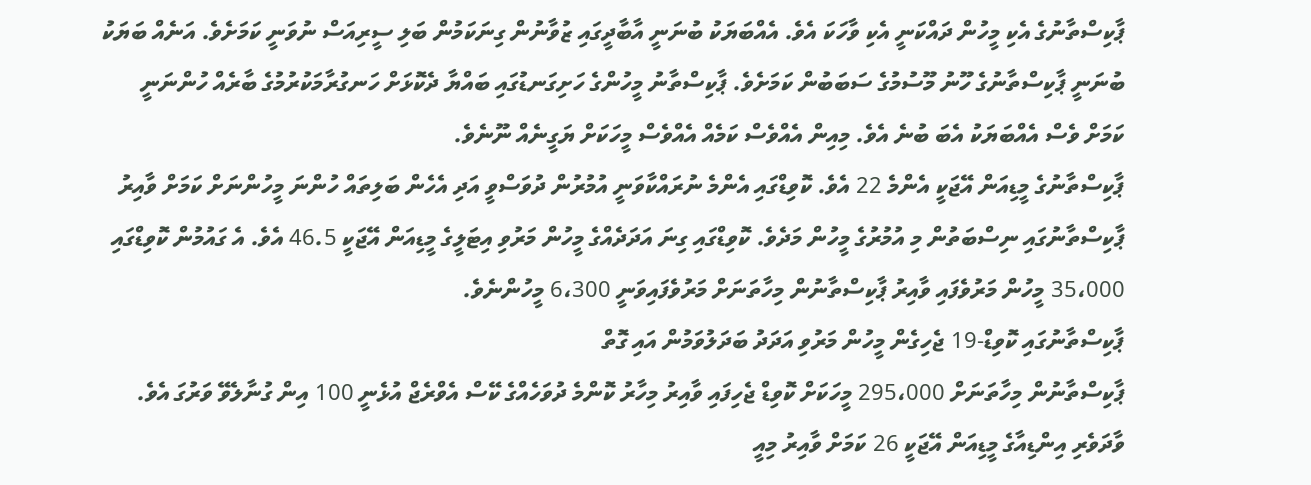ޕާކިސްތާނުގެ އެކި މީހުން ދައްކަނީ އެކި ވާހަކަ އެވެ. އެއްބަޔަކު ބުނަނީ އާބާދީގައި ޒުވާނުން ގިނަކަމުން ބަލި ސީރިއަސް ނުވަނީ ކަމަށެވެ. އަނެއް ބަޔަކު ބުނަނީ ޕާކިސްތާނުގެ ހޫނު މޫސުމުގެ ސަބަބުން ކަމަށެވެ. ޕާކިސްތާނު މީހުންގެ ހަށިގަނޑުގައި ބައްޔާ ދެކޮޅަށް ހަނގުރާމަކުރުމުގެ ބާރެއް ހުންނަނީ ކަމަށް ވެސް އެއްބަޔަކު އެބަ ބުނެ އެވެ. މިއިން އެއްވެސް ކަމެއް އެއްވެސް މީހަކަށް ޔަގީނެއް ނޫނެވެ.
ޕާކިސްތާނުގެ މީޑިއަން އޭޖަކީ އެންމެ 22 އެވެ. ކޮވިޑްގައި އެންމެ ނުރައްކާވަނީ އުމުރުން ދުވަސްވީ އަދި އެހެން ބަލިތައް ހުންނަ މީހުންނަށް ކަމަށް ވާއިރު ޕާކިސްތާނުގައި ނިސްބަތުން މި އުމުރުގެ މީހުން މަދެވެ. ކޮވިޑްގައި ގިނަ އަދަދެއްގެ މީހުން މަރުވި އިޓަލީގެ މީޑިއަން އޭޖަކީ 46.5 އެވެ. އެ ގައުމުން ކޮވިޑްގައި 35،000 މީހުން މަރުވެފައި ވާއިރު ޕާކިސްތާނުން މިހާތަނަށް މަރުވެފައިވަނީ 6،300 މީހުންނެވެ.
ޕާކިސްތާނުގައި ކޮވިޑް-19 ޖެހިގެން މީހުން މަރުވި އަދަދު ބަދަލުވަމުން އައި ގޮތް
ޕާކިސްތާނުން މިހާތަނަށް 295،000 މީހަކަށް ކޮވިޑް ޖެހިފައި ވާއިރު މިހާރު ކޮންމެ ދުވަހެއްގެ ކޭސް އެވްރެޖް އުޅެނީ 100 އިން ގުނާލެވޭ ވަރުގަ އެވެ.
ވާދަވެރި އިންޑިއާގެ މީޑިއަން އޭޖަކީ 26 ކަމަށް ވާއިރު މިއީ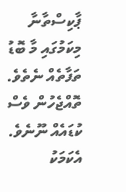ޕާކިސްތާނާ މިކަމުގައި މާ ބޮޑު ތަފާތެއް ނެތެވެ. ތޮއްޖެހުން ވެސް ކުޑައެއް ނޫނެވެ. އެކަމަކު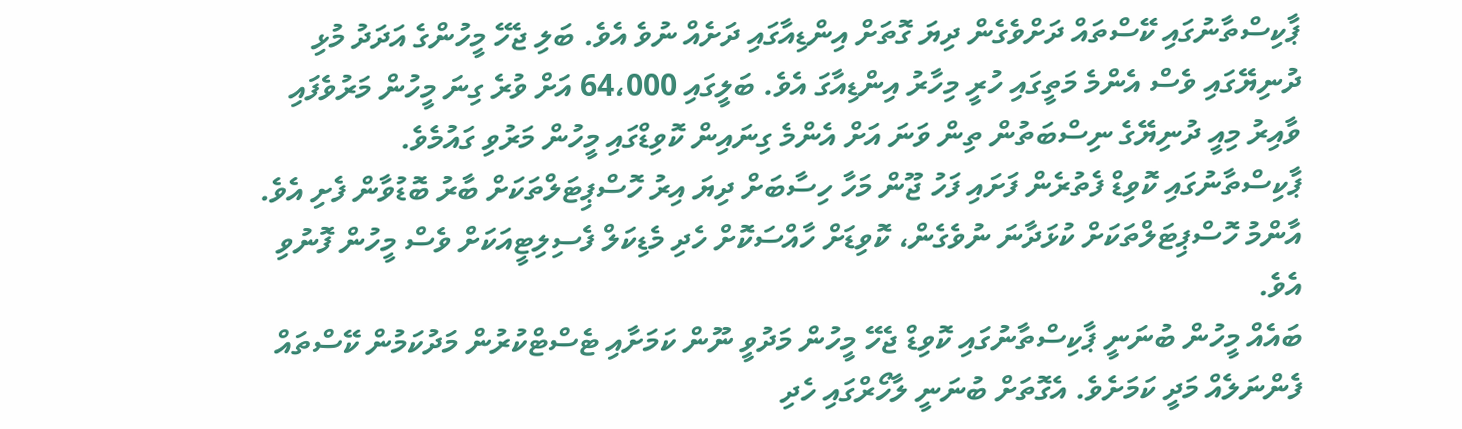ޕާކިސްތާނުގައި ކޭސްތައް ދަށްވެގެން ދިޔަ ގޮތަށް އިންޑިއާގައި ދަށެއް ނުވެ އެވެ. ބަލި ޖެހޭ މީހުންގެ އަދަދު މުޅި ދުނިޔޭގައި ވެސް އެންމެ މަތީގައި ހުރީ މިހާރު އިންޑިއާގަ އެވެ. ބަލީގައި 64،000 އަށް ވުރެ ގިނަ މީހުން މަރުވެފައި ވާއިރު މިއީ ދުނިޔޭގެ ނިސްބަތުން ތިން ވަނަ އަށް އެންމެ ގިނައިން ކޮވިޑްގައި މީހުން މަރުވި ގައުމެވެ.
ޕާކިސްތާނުގައި ކޮވިޑް ފެތުރެން ފަށައި ފަހު ޖޫން މަހާ ހިސާބަށް ދިޔަ އިރު ހޮސްޕިޓަލްތަކަށް ބާރު ބޮޑުވާން ފެށި އެވެ. އާންމު ހޮސްޕިޓަލްތަކަށް ކުޅަދާނަ ނުވެގެން، ކޮވިޑަށް ހާއްސަކޮށް ހެދި މެޑިކަލް ފެސިލިޓީއަކަށް ވެސް މީހުން ފޮނުވި އެވެ.
ބައެއް މީހުން ބުނަނީ ޕާކިސްތާނުގައި ކޮވިޑް ޖެހޭ މީހުން މަދުވީ ނޫން ކަމަށާއި ޓެސްޓްކުރުން މަދުކަމުން ކޭސްތައް ފެންނަލެއް މަދީ ކަމަށެވެ. އެގޮތަށް ބުނަނީ ލާހޯރްގައި ހެދި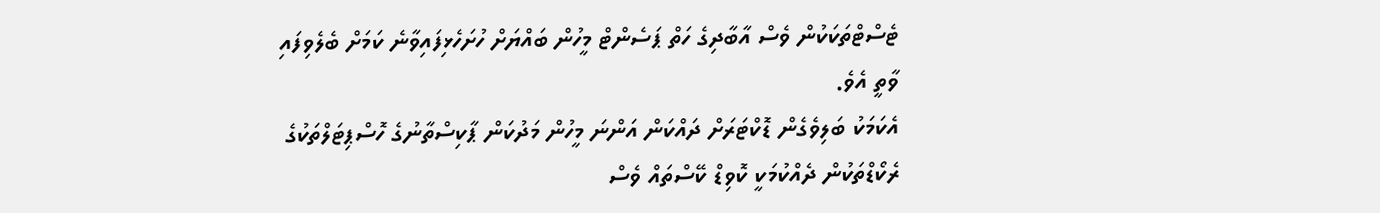ޓެސްޓްތަކަކުން ވެސް އާބާދިގެ ހަތް ޕަސެންޓް މީހުން ބައްޔަށް ހުށަހެޅިފައިވާނެ ކަމަށް ބެލެވިފައި ވާތީ އެވެ.
އެކަމަކު ބަލިވެގެން ޑޮކްޓަރަށް ދައްކަން އަންނަ މީހުން މަދުކަން ޕާކިސްތާނުގެ ހޮސްޕިޓަލްތަކުގެ ރެކޯޑްތަކުން ދެއްކުމަކީ ކޮވިޑް ކޭސްތައް ވެސް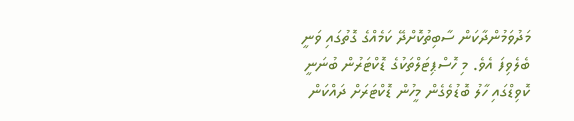މަދުވަމުންދާކަން ސާބިތުކޮށްދޭ ކަމެއްގެ ގޮތުގައި ވަނީ ބެލެވިފަ އެވެ. މި ހޮސްޕިޓަލްތަކުގެ ޑޮކްޓަރުން ބުނަނީ ކޮވިޑްގައި ހާލު ބޮޑުވެގެން މީހުން ޑޮކްޓަރަށް ދައްކަން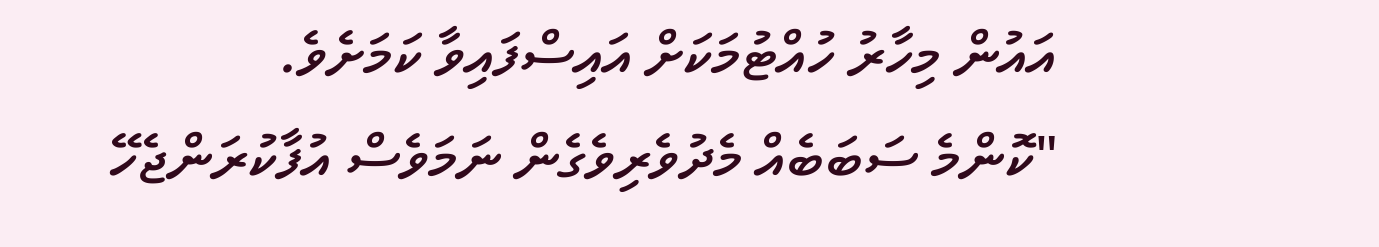އައުން މިހާރު ހުއްޓުމަކަށް އައިސްފައިވާ ކަމަށެވެ.
"ކޮންމެ ސަބަބެއް މެދުވެރިވެގެން ނަމަވެސް އުފާކުރަންޖެހޭ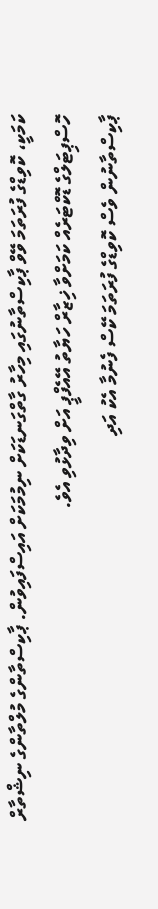ކަމަކީ، ކޮވިޑްގެ ފުރަތަމަ ވޭވް ޕާކިސްތާނުގައި މިހާރު ގާތްގަނޑަކަށް ނިމުމަކަށް އައިސްފައިވުން. ޕާކިސްތާންގެ މުލްތާންގެ ނިޝްތާރް ހޮސްޕިޓަލްގެ ޑޮކްޓަރެއް ކަމަށްވާ ޚިޒާރް ހަޔާތު އޭއެފްޕީ އަށް ވިދާޅުވި އެވެ.
ޕާކިސްތާނުން ވެސް ކޮވިޑްގެ ފުރަތަމަ ކޭސް ފެނުމާ އެކު އަދި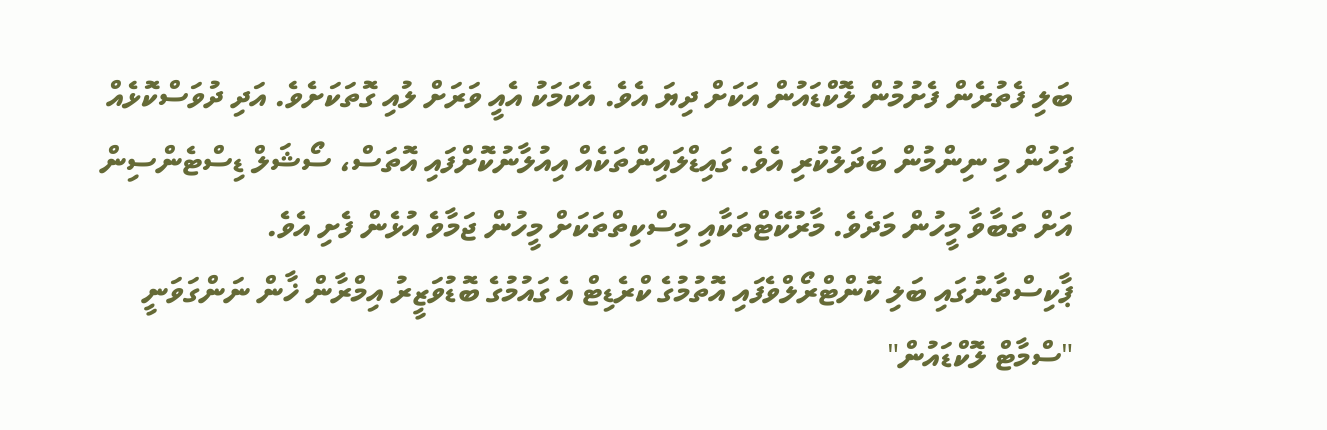ބަލި ފެތުރެން ފެށުމުން ލޮކްޑައުން އަކަށް ދިޔަ އެވެ. އެކަމަކު އެއީ ވަރަށް ލުއި ގޮތަކަށެވެ. އަދި ދުވަސްކޮޅެއް ފަހުން މި ނިންމުން ބަދަލުކުރި އެވެ. ގައިޑްލައިންތަކެއް އިއުލާނުކޮށްފައި އޮތަސް، ސޯޝަލް ޑިސްޓެންސިން އަށް ތަބާވާ މީހުން މަދެވެ. މާރުކޭޓްތަކާއި މިސްކިތްތަކަށް މީހުން ޖަމާވެ އުޅެން ފެށި އެވެ.
ޕާކިސްތާނުގައި ބަލި ކޮންޓްރޯލްވެފައި އޮތުމުގެ ކްރެޑިޓް އެ ގައުމުގެ ބޮޑުވަޒީރު އިމްރާން ޚާން ނަންގަވަނީ "ސްމާޓް ލޮކްޑައުން"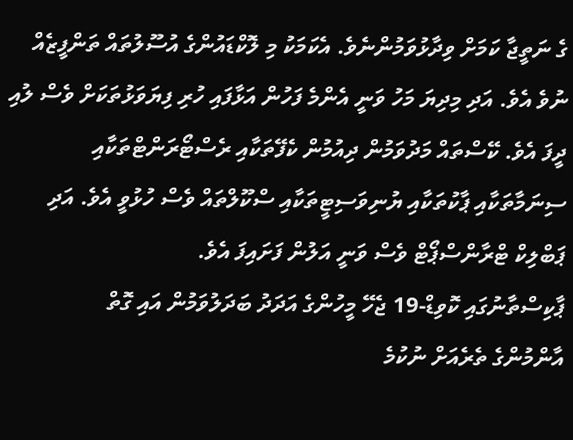ގެ ނަތީޖާ ކަމަށް ވިދާޅުވަމުންނެވެ. އެކަމަކު މި ލޮކްޑައުންގެ އުސޫލުތައް ތަންފީޒެއް ނުވެ އެވެ. އަދި މިދިޔަ މަހު ވަނީ އެންމެ ފަހުން އަޅާފައި ހުރި ފިޔަވަޅުތަކަށް ވެސް ލުއި ދީފަ އެވެ. ކޭސްތައް މަދުވަމުން ދިއުމުން ކެފޭތަކާއި ރެސްޓޯރަންޓްތަކާއި ސިނަމާތަކާއި ޕާކުތަކާއި ޔުނިވަސިޓީތަކާއި ސްކޫލްތައް ވެސް ހުޅުވީ އެވެ. އަދި ޕަބްލިކް ޓްރާންސްޕޯޓް ވެސް ވަނީ އަލުން ފަށައިފަ އެވެ.
ޕާކިސްތާނުގައި ކޮވިޑް-19 ޖެހޭ މީހުންގެ އަދަދު ބަދަލުވަމުން އައި ގޮތް
އާންމުންގެ ތެރެއަށް ނުކުމެ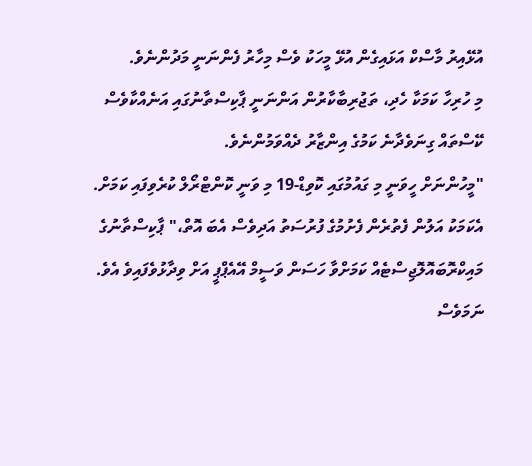އުޅޭއިރު މާސްކް އަޅައިގެން އުޅޭ މީހަކު ވެސް މިހާރު ފެންނަނީ މަދުންނެވެ.
މި ހުރިހާ ކަމަކާ ހެދި، ތަޖުރިބާކާރުން އަންނަނީ ޕާކިސްތާނުގައި އަނެއްކާވެސް ކޭސްތައް ގިނަވެދާނެ ކަމުގެ އިންޒާރު ދެއްވަމުންނެވެ.
"މީހުންނަށް ހީވަނީ މި ގައުމުގައި ކޮވިޑް-19 މި ވަނީ ކޮންޓްރޯލް ކުރެވިފައި ކަމަށް. އެކަމަކު އަލުން ފެތުރެން ފެށުމުގެ ފުރުސަތު އަދިވެސް އެބަ އޮތް،" ޕާކިސްތާނުގެ މައިކްރޮބައޮލޮޖިސްޓެއް ކަމަށްވާ ހަސަން ވަސީމް އޭއެޕްޕީ އަށް ވިދާޅުވެފައިވެ އެވެ.
ނަމަވެސް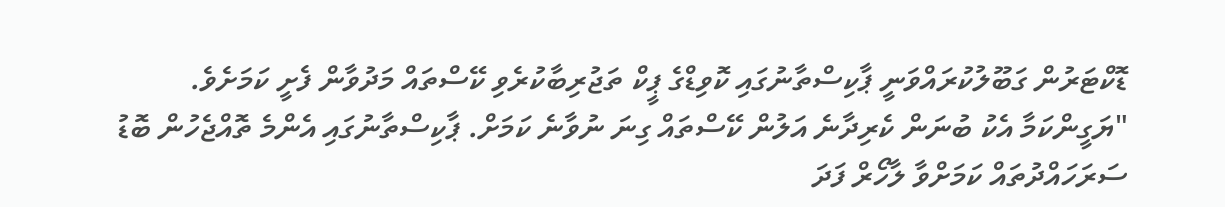ޑޮކްޓަރުން ގަބޫލުކުރައްވަނީ ޕާކިސްތާނުގައި ކޮވިޑްގެ ޕީކް ތަޖުރިބާކުރެވި ކޭސްތައް މަދުވާން ފެށީ ކަމަށެވެ.
"ޔަގީންކަމާ އެކު ބުނަން ކެރިދާނެ އަލުން ކޭސްތައް ގިނަ ނުވާނެ ކަމަށް. ޕާކިސްތާނުގައި އެންމެ ތޮއްޖެހުން ބޮޑު ސަރަހައްދުތައް ކަމަށްވާ ލާހޯރް ފަދަ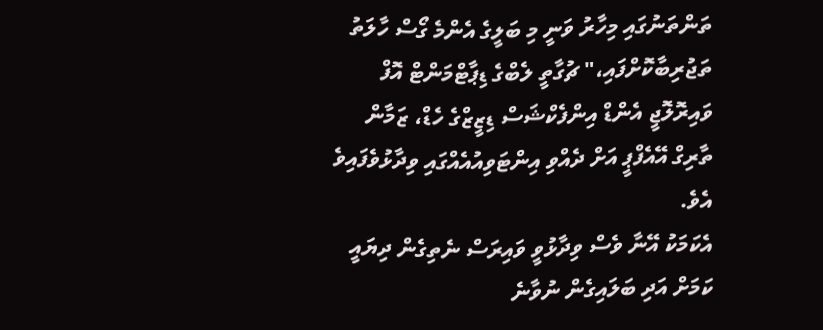ތަންތަނުގައި މިހާރު ވަނީ މި ބަލީގެ އެންމެ ގޯސް ހާލަތު ތަޖުރިބާކޮށްފައި،" ޗުގާތީ ލެބްގެ ޑިޕާޓްމަންޓް އޮފް ވައިރޮލޮޖީ އެންޑް އިންފެކްޝަސް ޑިޒީޒްގެ ހެޑް، ޒަމާން ތާރިގް އޭއެފްޕީ އަށް ދެއްވި އިންޓަވިއުއެއްގައި ވިދާޅުވެފައިވެ އެވެ.
އެކަމަކު އޭނާ ވެސް ވިދާޅުވީ ވައިރަސް ނެތިގެން ދިޔައީ ކަމަށް އަދި ބަލައިގެން ނުވާނެ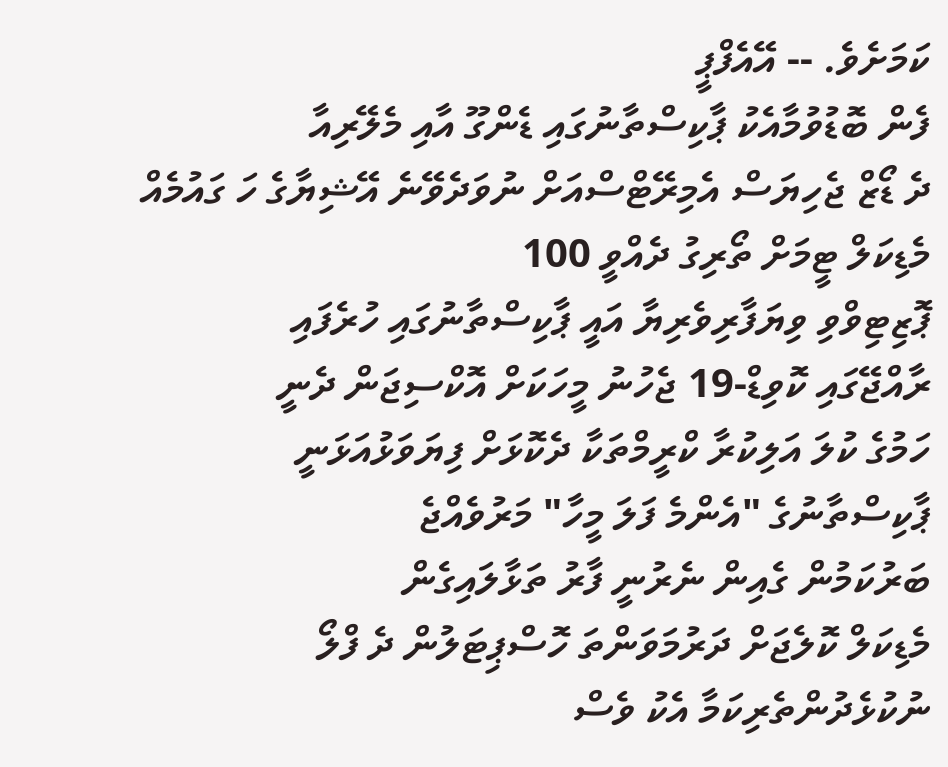ކަމަށެވެ. -- އޭއެފްޕީ
ފެން ބޮޑުވުމާއެކު ޕާކިސްތާނުގައި ޑެންގޫ އާއި މެލޭރިއާ
ދެ ޑޯޒް ޖެހިޔަސް އެމިރޭޓްސްއަށް ނުވަދެވޭނެ އޭޝިޔާގެ ހަ ގައުމެއް
މެޑިކަލް ޓީމަށް ތޯރިގު ދެއްވީ 100
ޕޮޒިޓިވްވި ވިޔަފާރިވެރިޔާ އައީ ޕާކިސްތާނުގައި ހުރެފައި
ރާއްޖޭގައި ކޮވިޑް-19 ޖެހުނު މީހަކަށް އޮކްސިޖަން ދެނީ
ހަމުގެ ކުލަ އަލިކުރާ ކްރީމްތަކާ ދެކޮޅަށް ފިޔަވަޅުއަޅަނީ
ޕާކިސްތާނުގެ "އެންމެ ފަލަ މީހާ" މަރުވެއްޖެ
ބަރުކަމުން ގެއިން ނެރުނީ ފާރު ތަޅާލައިގެން
މެޑިކަލް ކޮލެޖަށް ދަރުމަވަންތަ ހޮސްޕިޓަލުން ދެ ފްލޯ
ނުކުޅެދުންތެރިކަމާ އެކު ވެސް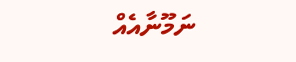ނަމޫނާއެއް